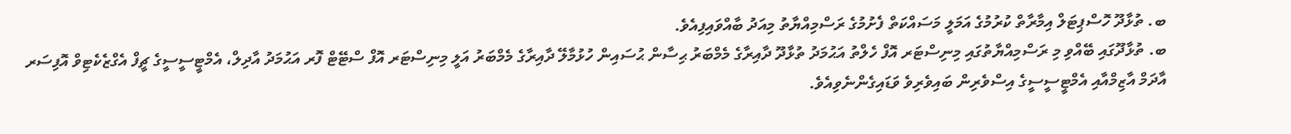ބ. ތުޅާދޫ ހޮސްޕިޓަލް އިމާރާތް ކުރުމުގެ އަމަލީ މަސައްކަތް ފެށުމުގެ ރަސްމިއްޔާތު މިއަދު ބާއްވައިފިއެވެ.
ބ. ތުޅާދޫގައި ބޭއްވި މި ރަސްމިއްޔާތުގައި މިނިސްޓަރ އޮފް ހެލްތު އަޙުމަދު ތުޅާދޫ ދާއިރާގެ މެމްބަރު ޙިސާން ޙުސައިން ހުޅުމާލޭ ދާއިރާގެ މެމްބަރު އަލީ މިނިސްޓަރ އޮފް ސްޓޭޓް ފޮރ އަޙުމަދު އާދިލް، އެމްޓީސީސީގެ ޗީފް އެގްޒެކެޓިވް އޮފިސަރ އާދަމް އާޒިމްއާއި އެމްޓީސީސީގެ އިސްވެރިން ބައިވެރިވެ ވަޑައިގެންނެވިއެވެ.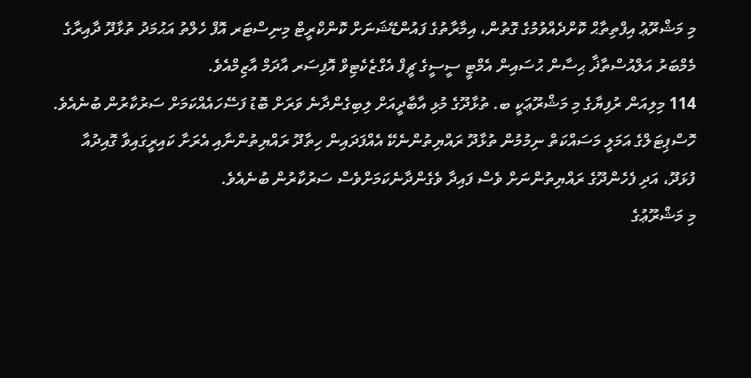މި މަޝްރޫޢު އިފްތިތާޙް ކޮށްދެއްވުމުގެ ގޮތުން، އިމާރާތުގެ ފައުންޑޭޝަނަށް ކޮންކްރީޓް މިނިސްޓަރ އޮފް ހެލްތު އަޙުމަދު ތުޅާދޫ ދާއިރާގެ މެމްބަރު އަލްއުސްތާޛާ ޙިސާން ޙުސައިން އެމްޓީ ސީސީގެ ޗީފް އެގްޒެކެޓިވް އޮފިސަރ އާދަމް އާޒިމްއެވެ.
114 މިލިއަން ރުފިޔާގެ މި މަޝްރޫޢަކީ ބ. ތުޅާދޫގެ މުޅި އާބާދީއަށް ލިބިގެންދާނެ ވަރަށް ބޮޑު ފަސޭހައެއްކަމަށް ސަރުކާރުން ބުނެއެވެ.
ހޮސްޕިޓަލްގެ އަމަލީ މަސައްކަތް ނިމުމުން ތުޅާދޫ ރައްޔިތުންނެކޭ އެއްފަދައިން ހިތާދޫ ރައްޔިތުންނާއި އެރަށާ ކައިރީގައިވާ ގޮއިދުއާ ފުޅަދޫ، އަދި ފެހެންދޫގެ ރައްޔިތުންނަށް ވެސް ފައިދާ ވެގެންދާނެކަމަށްވެސް ސަރުކާރުން ބުނެއެވެ.
މި މަޝްރޫޢުގެ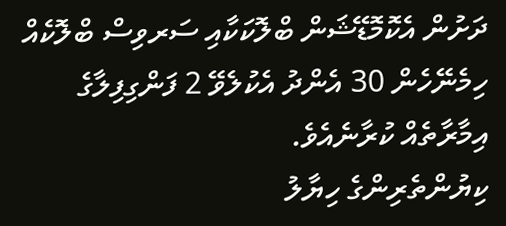ދަށުން އެކޮމޮޑޭޝަން ބްލޮކަކާއި ސަރވިސް ބްލޮކެއް ހިމެނޭހެން 30 އެންދު އެކުލެވޭ 2 ފަންގިފިލާގެ އިމާރާތެއް ކުރާނެއެވެ.
ކިޔުންތެރިންގެ ހިޔާލު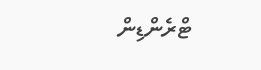ޓްރެންޑިން